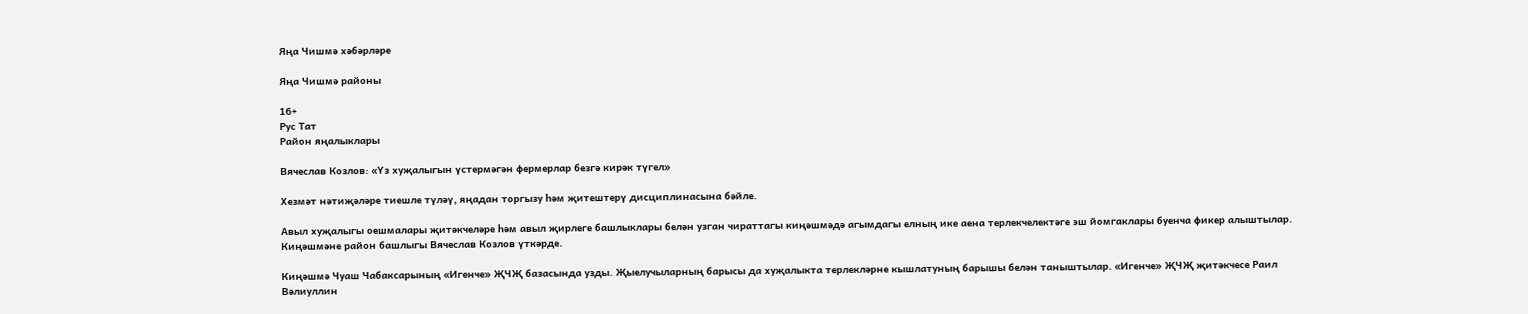Яңа Чишмә хәбәрләре

Яңа Чишмә районы

16+
Рус Тат
Район яңалыклары

Вячеслав Козлов: «Үз хуҗалыгын үстермәгән фермерлар безгә кирәк түгел»

Хезмәт нәтиҗәләре тиешле түләү, яңадан торгызу һәм җитештерү дисциплинасына бәйле.

Авыл хуҗалыгы оешмалары җитәкчеләре һәм авыл җирлеге башлыклары белән узган чираттагы киңәшмәдә агымдагы елның ике аена терлекчелектәге эш йомгаклары буенча фикер алыштылар. Киңәшмәне район башлыгы Вячеслав Козлов үткәрде.

Киңәшмә Чуаш Чабаксарының «Игенче» ҖЧҖ базасында узды. Җыелучыларның барысы да хуҗалыкта терлекләрне кышлатуның барышы белән таныштылар. «Игенче» ҖЧҖ җитәкчесе Раил Вәлиуллин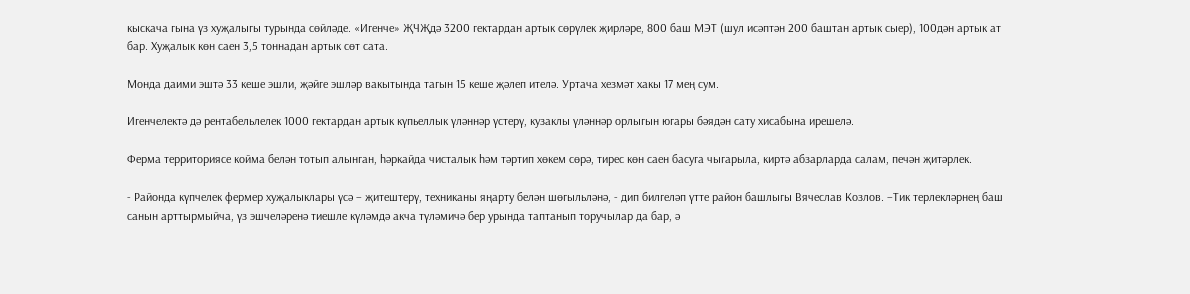кыскача гына үз хуҗалыгы турында сөйләде. «Игенче» ҖЧҖдә 3200 гектардан артык сөрүлек җирләре, 800 баш МЭТ (шул исәптән 200 баштан артык сыер), 100дән артык ат бар. Хуҗалык көн саен 3,5 тоннадан артык сөт сата.

Монда даими эштә 33 кеше эшли, җәйге эшләр вакытында тагын 15 кеше җәлеп ителә. Уртача хезмәт хакы 17 мең сум.

Игенчелектә дә рентабельлелек 1000 гектардан артык күпьеллык үләннәр үстерү, кузаклы үләннәр орлыгын югары бәядән сату хисабына ирешелә.

Ферма территориясе койма белән тотып алынган, һәркайда чисталык һәм тәртип хөкем сөрә, тирес көн саен басуга чыгарыла, киртә абзарларда салам, печән җитәрлек.

- Районда күпчелек фермер хуҗалыклары үсә – җитештерү, техниканы яңарту белән шөгыльләнә, - дип билгеләп үтте район башлыгы Вячеслав Козлов. –Тик терлекләрнең баш санын арттырмыйча, үз эшчеләренә тиешле күләмдә акча түләмичә бер урында таптанып торучылар да бар, ә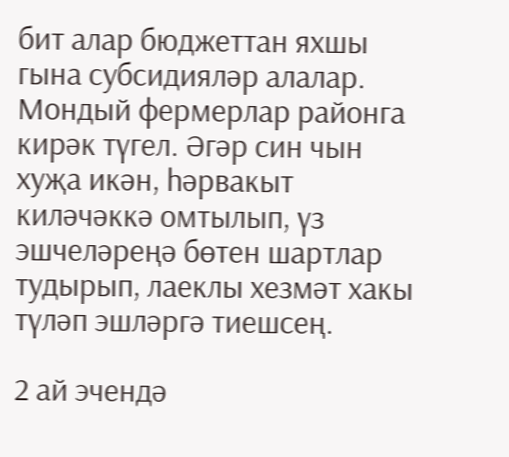бит алар бюджеттан яхшы гына субсидияләр алалар. Мондый фермерлар районга кирәк түгел. Әгәр син чын хуҗа икән, һәрвакыт киләчәккә омтылып, үз эшчеләреңә бөтен шартлар тудырып, лаеклы хезмәт хакы түләп эшләргә тиешсең.

2 ай эчендә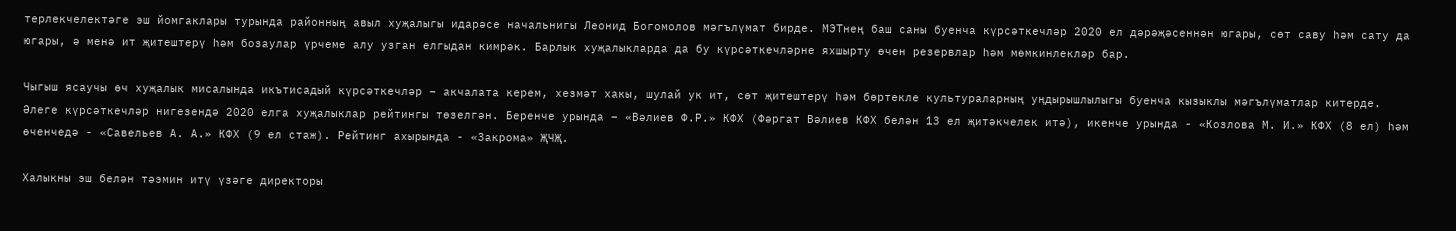терлекчелектәге эш йомгаклары турында районның авыл хуҗалыгы идарәсе начальнигы Леонид Богомолов мәгълүмат бирде. МЭТнең баш саны буенча күрсәткечләр 2020 ел дәрәҗәсеннән югары, сөт саву һәм сату да югары, ә менә ит җитештерү һәм бозаулар үрчеме алу узган елгыдан кимрәк. Барлык хуҗалыкларда да бу күрсәткечләрне яхшырту өчен резервлар һәм мөмкинлекләр бар.

Чыгыш ясаучы өч хуҗалык мисалында икътисадый күрсәткечләр – акчалата керем, хезмәт хакы, шулай ук ит, сөт җитештерү һәм бөртекле культураларның уңдырышлылыгы буенча кызыклы мәгълүматлар китерде. Әлеге күрсәткечләр нигезендә 2020 елга хуҗалыклар рейтингы төзелгән. Беренче урында – «Вәлиев Ф.Р.» КФХ (Фәргат Вәлиев КФХ белән 13 ел җитәкчелек итә), икенче урында - «Козлова М. И.» КФХ (8 ел) һәм өченчедә - «Савельев А. А.» КФХ (9 ел стаж). Рейтинг ахырында - «Закрома» ҖЧҖ.

Халыкны эш белән тәэмин итү үзәге директоры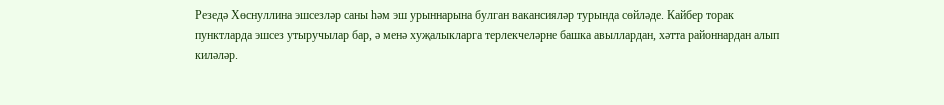Резедә Хөснуллина эшсезләр саны һәм эш урыннарына булган вакансияләр турында сөйләде. Кайбер торак пунктларда эшсез утыручылар бар, ә менә хуҗалыкларга терлекчеләрне башка авыллардан, хәтта районнардан алып киләләр.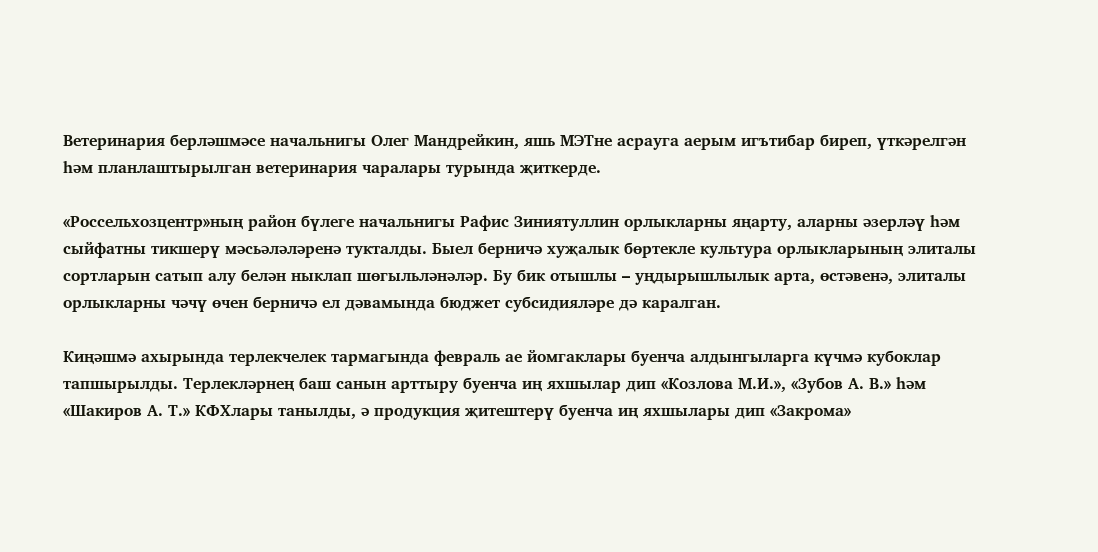Ветеринария берләшмәсе начальнигы Олег Мандрейкин, яшь МЭТне асрауга аерым игътибар биреп, үткәрелгән һәм планлаштырылган ветеринария чаралары турында җиткерде.

«Россельхозцентр»ның район бүлеге начальнигы Рафис Зиниятуллин орлыкларны яңарту, аларны әзерләү һәм сыйфатны тикшерү мәсьәләләренә тукталды. Быел берничә хуҗалык бөртекле культура орлыкларының элиталы сортларын сатып алу белән ныклап шөгыльләнәләр. Бу бик отышлы – уңдырышлылык арта, өстәвенә, элиталы орлыкларны чәчү өчен берничә ел дәвамында бюджет субсидияләре дә каралган.

Киңәшмә ахырында терлекчелек тармагында февраль ае йомгаклары буенча алдынгыларга күчмә кубоклар тапшырылды. Терлекләрнең баш санын арттыру буенча иң яхшылар дип «Козлова М.И.», «Зубов А. В.» һәм «Шакиров А. Т.» КФХлары танылды, ә продукция җитештерү буенча иң яхшылары дип «Закрома»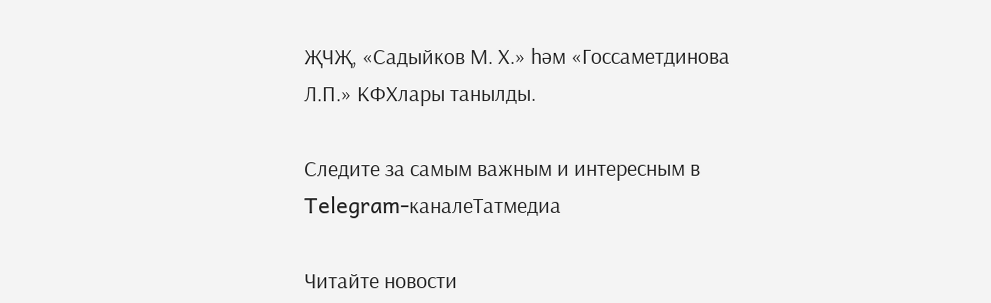ҖЧҖ, «Садыйков М. Х.» һәм «Госсаметдинова Л.П.» КФХлары танылды.

Следите за самым важным и интересным в Telegram-каналеТатмедиа

Читайте новости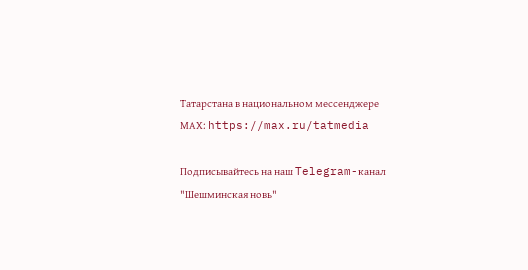Татарстана в национальном мессенджере MАХ: https://max.ru/tatmedia

Подписывайтесь на наш Telegram-канал "Шешминская новь"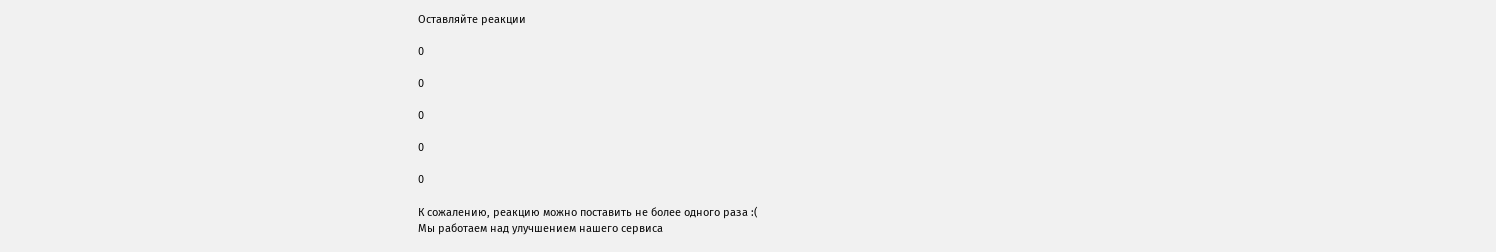Оставляйте реакции

0

0

0

0

0

К сожалению, реакцию можно поставить не более одного раза :(
Мы работаем над улучшением нашего сервиса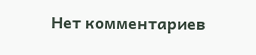Нет комментариев